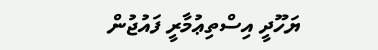ޔަހޫދީ އިސްތިޢުމާރީ ފައުޖުން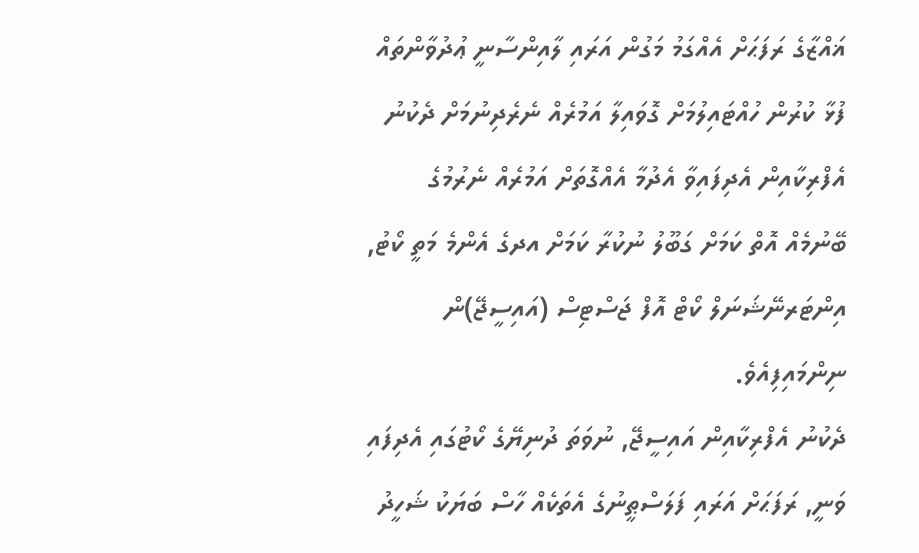ޣައްޒާގެ ރަފަޙަށް އެއްގަމު މަގުން އަރައި ލާއިންސާނީ ޢުދުވާންތައް ފުޅާ ކުރުން ހުއްޓައިލުމަށް ގޮވައިލާ އަމުރެއް ނެރެދިނުމަށް ދެކުނު އެފްރިކާއިން އެދިފައިވާ އެދުމާ އެއްގޮތަށް އަމުރެއް ނެރުމުގެ ބޭނުމެއް އޮތް ކަމަށް ގަބޫލު ނުކުރާ ކަމަށް އދގެ އެންމެ މަތީ ކޯޓު, އިންޓަރނޭޝަނަލް ކޯޓް އޮފް ޖަސްޓިސް (އައިސީޖޭ)ން ނިންމައިފިއެވެ.
ދެކުނު އެފްރިކާއިން އައިސީޖޭ, ނުވަތަ ދުނިޔޭގެ ކޯޓުގައި އެދިފައި ވަނީ, ރަފަޙަށް އަރައި ފަލަސްޠީނުގެ އެތަކެއް ހާސް ބަޔަކު ޝަހީދު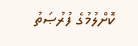ކޮށްލުމުގެ ފުރުޞަތު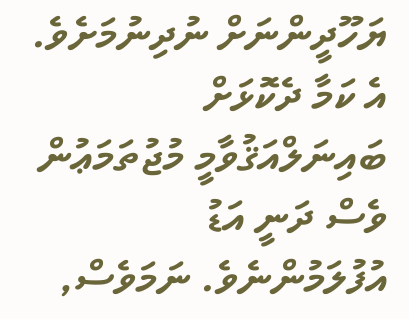ޔަހޫދީންނަށް ނުދިނުމަށެވެ. އެ ކަމާ ދެކޮޅަށް ބައިނަލްއަޤުވާމީ މުޖުތަމަޢުން ވެސް ދަނީ އަޑު އުފުލަމުންނެވެ. ނަމަވެސް,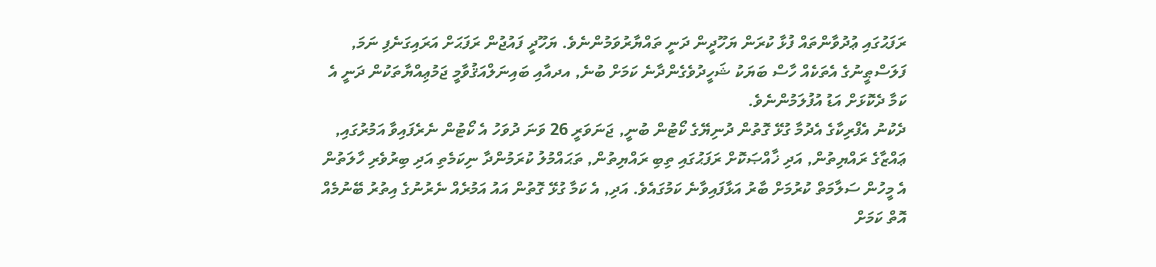ރަފަޙުގައި ޢުދުވާންތައް ފުޅާ ކުރަން ޔަހޫދީން ދަނީ ތައްޔާރުވަމުންނެވެ. ޔަހޫދީ ފައުޖުން ރަފަޙަށް އަރައިގަނެފި ނަމަ, ފަލަސްޠީނުގެ އެތަކެއް ހާސް ބަޔަކު ޝަހީދުވެގެންދާނެ ކަމަށް ބުނެ, އދއާއި ބައިނަލްއަޤުވާމީ ޖަމުޢިއްޔާތަކުން ދަނީ އެ ކަމާ ދެކޮޅަށް އަޑު އުފުލަމުންނެވެ.
ދެކުނު އެފްރިކާގެ އެދުމާ ގުޅޭ ގޮތުން ދުނިޔޭގެ ކޯޓުން ބުނީ, ޖަނަވަރީ 26 ވަނަ ދުވަހު އެ ކޯޓުން ނެރެފައިވާ އަމުރުގައި, ޢައްޒާގެ ރައްޔިތުން, އަދި ޚާއްޞަކޮށް ރަފަޙުގައި ތިބި ރައްޔިތުން, ތަޙައްމުލު ކުރަމުންދާ ނިކަމެތި އަދި ބިރުވެރި ހާލަތުން އެ މީހުން ސަލާމަތް ކުރުމަށް ބާރު އަޅާފައިވާނެ ކަމުގައެވެ. އަދި, އެ ކަމާ ގުޅޭ ގޮތުން އައު އަމުރެއް ނެރުނުގެ އިތުރު ބޭނުމެއް އޮތް ކަމަށް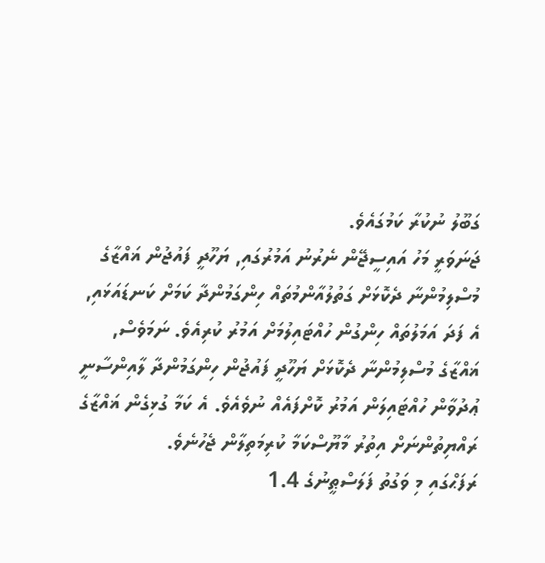ގަބޫލު ނުކުރާ ކަމުގައެވެ.
ޖަނަވަރީ މަހު އައިސީޖޭން ނެރުނު އަމުރުގައި, ޔަހޫދީ ފައުޖުން ޣައްޒާގެ މުސްލިމުންނާ ދެކޮޅަށް ގަތުލުއާންމުތައް ހިންގަމުންދާ ކަމަށް ކަނޑައަޅައި, އެ ފަދަ އަމަލުތައް ހިންގުން ހުއްޓައިލުމަށް އަމުރު ކުރިއެވެ. ނަމަވެސް, ޣައްޒާގެ މުސްލިމުންނާ ދެކޮޅަށް ޔަހޫދީ ފައުޖުން ހިންގަމުންދާ ލާއިންސާނީ ޢުދުވާން ހުއްޓައިލަން އަމުރު ކޮށްފައެއް ނުވެއެވެ. އެ ކަމާ ގުޅިގެން ޣައްޒާގެ ރައްޔިތުންނަށް އިތުރު މާޔޫސްކަމާ ކުރިމަތިލާން ޖެހުނެވެ.
ރަފަޙްގައި މި ވަގުތު ފަލަސްޠީނުގެ 1.4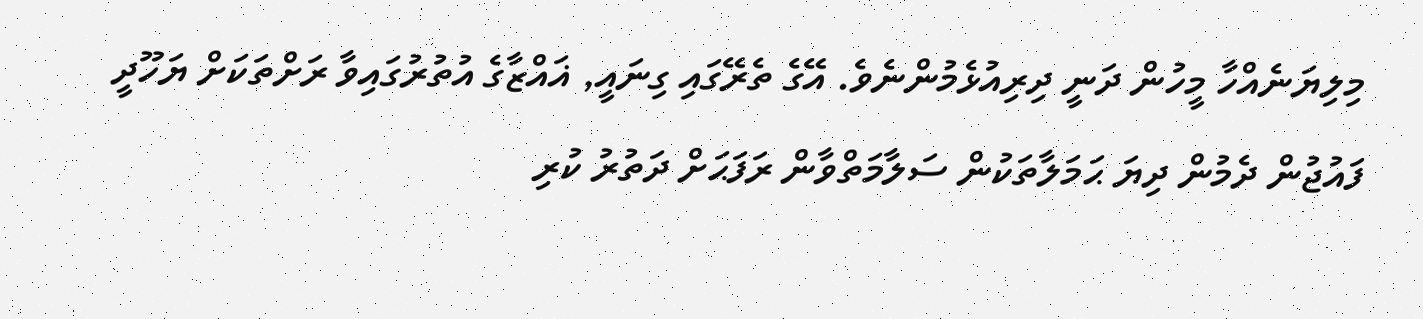މިލިޔަނެއްހާ މީހުން ދަނީ ދިރިއުޅެމުންނެވެ. އޭގެ ތެރޭގައި ގިނައީ, ޣައްޒާގެ އުތުރުގައިވާ ރަށްތަކަށް ޔަހޫދީ ފައުޖުން ދެމުން ދިޔަ ޙަމަލާތަކުން ސަލާމަތްވާން ރަފަޙަށް ދަތުރު ކުރި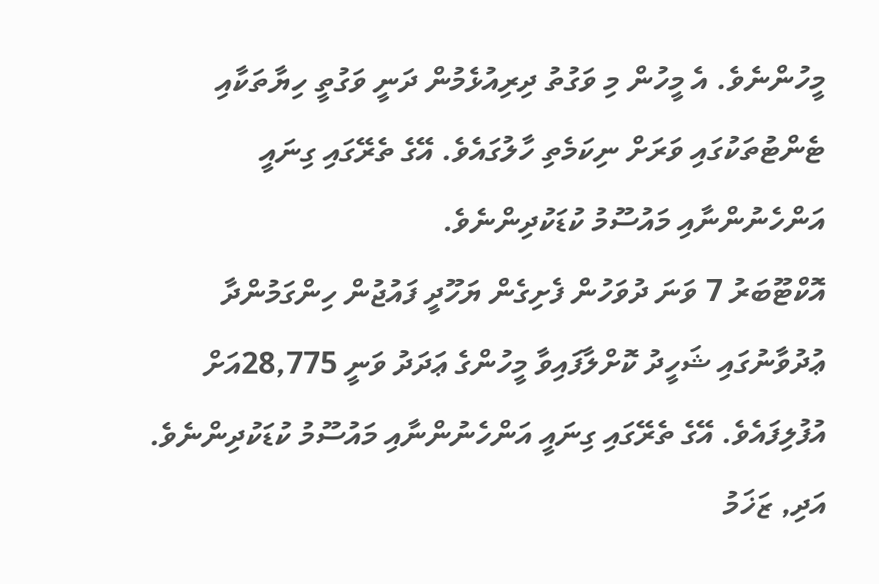މީހުންނެވެ. އެ މީހުން މި ވަގުތު ދިރިއުޅެމުން ދަނީ ވަގުތީ ހިޔާތަކާއި ޓެންޓުތަކުގައި ވަރަށް ނިކަމެތި ހާލުގައެވެ. އޭގެ ތެރޭގައި ގިނައީ އަންހެނުންނާއި މައުސޫމު ކުޑަކުދިންނެވެ.
އޮކްޓޫބަރު 7 ވަނަ ދުވަހުން ފެށިގެން ޔަހޫދީ ފައުޖުން ހިންގަމުންދާ ޢުދުވާނުގައި ޝަހީދު ކޮށްލާފައިވާ މީހުންގެ ޢަދަދު ވަނީ 28,775އަށް އުފުލިފައެވެ. އޭގެ ތެރޭގައި ގިނައީ އަންހެނުންނާއި މައުސޫމު ކުޑަކުދިންނެވެ. އަދި, ޒަޚަމު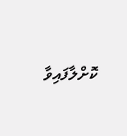ކޮށްލާފައިވާ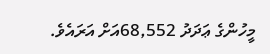މީހުންގެ ޢަދަދު 68,552އަށް އަރައެވެ.